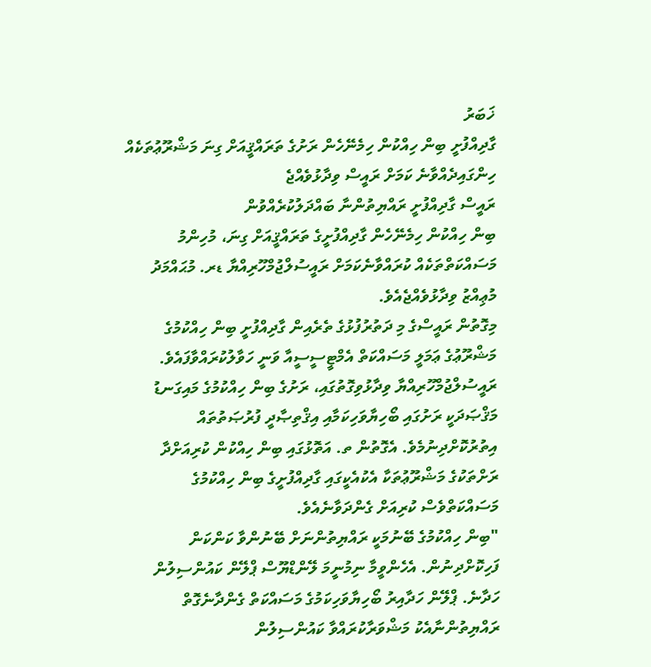ޚަބަރު
ގާދިއްފުށީ ބިން ހިއްކުން ހިމެނޭހެން ރަށުގެ ތަރައްޤީއަށް ގިނަ މަޝްރޫޢުތަކެއް ހިންގައިދެއްވާނެ ކަމަށް ރައީސް ވިދާޅުވެއްޖެ
ރައީސް ގާދިއްފުށީ ރައްޔިތުންނާ ބައްދަލުކުރެއްވުން
ބިން ހިއްކުން ހިމެނޭހެން ގާދިއްފުށީގެ ތަރައްޤީއަށް ގިނަ، މުހިންމު މަސައްކަތްތަކެއް ކުރައްވާނެކަމަށް ރައީސުލްޖުމްހޫރިއްޔާ ޑރ. މުޙައްމަދު މުޢިއްޒު ވިދާޅުވެއްޖެއެވެ.
މިގޮތުން ރައީސްގެ މި ދަތުރުފުޅުގެ ތެރެއިން ގާދިއްފުށީ ބިން ހިއްކުމުގެ މަޝްރޫޢުގެ ޢަމަލީ މަސައްކަތް އެމްޓީސީސީއާ ވަނީ ހަވާލުކުރައްވާފައެވެ.
ރައީސުލްޖުމްހޫރިއްޔާ ވިދާޅުވިގޮތުގައި، ރަށުގެ ބިން ހިއްކުމުގެ މައިގަނޑު މަޤްޞަދަކީ ރަށުގައި ބޯހިޔާވަހިކަމާއި އިޤްތިޞާދީ ފުރުޞަތުތައް އިތުރުކޮށްދިނުމެވެ. އެގޮތުން ތ. އަތޮޅުގައި ބިން ހިއްކުން ކުރިއަށްދާ ރަށްތަކުގެ މަޝްރޫޢުތަކާ އެކުއެކީގައި ގާދިއްފުށީގެ ބިން ހިއްކުމުގެ މަސައްކަތްވެސް ކުރިއަށް ގެންދަވާނެއެވެ.
"ބިން ހިއްކުމުގެ ބޭނުމަކީ ރައްޔިތުންނަށް ބޭނުންވާ ކަންކަން ފަހިކޮށްދިނުން. އެހެންވީމާ ނިމުނީމަ ލޭންޑްޔޫސް ޕްލޭން ކައުންސިލުން ހަދާނެ. ޕްލޭން ހަދާއިރު ބޯހިޔާވަހިކަމުގެ މަސައްކަތް ގެންދާނެގޮތް ރައްޔިތުންނާއެކު މަޝްވަރާކުރައްވާ ކައުންސިލުން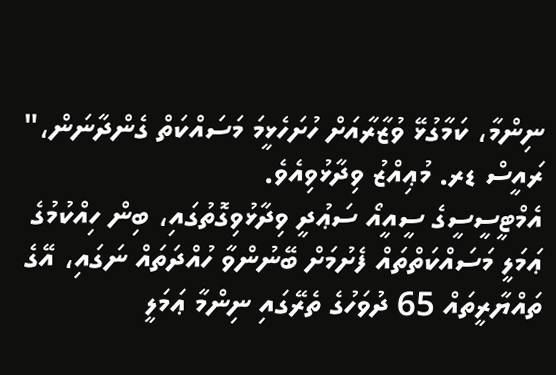ނިންމާ، ކަމާގުޅޭ ވުޒާރާއަށް ހުށަހެޅީމަ މަސައްކަތް ގެންދާނަން،" ރައީސް ޑރ. މުޢިއްޒު ވިދާޅުވިއެވެ.
އެމްޓީސީސީގެ ސީއީއޯ ސަޢުދީ ވިދާޅުވިގޮތުގައި، ބިން ހިއްކުމުގެ ޢަމަލީ މަސައްކަތްތައް ފެށުމަށް ބޭނުންވާ ހުއްދަތައް ނަގައި، އޭގެ ތައްޔާރީތައް 65 ދުވަހުގެ ތެރޭގައި ނިންމާ ޢަމަލީ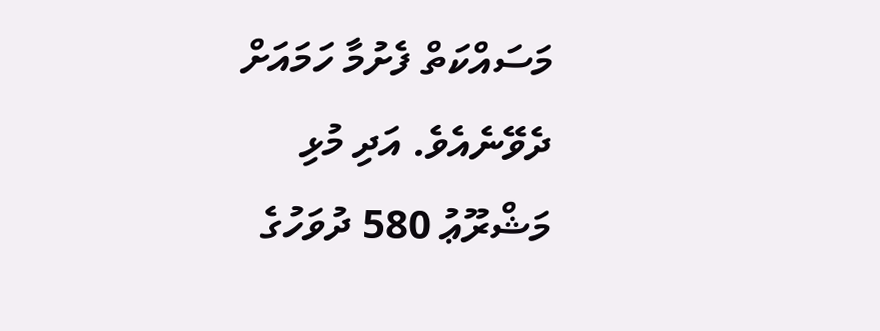މަސައްކަތް ފެށުމާ ހަމައަށް ދެވޭނެއެވެ. އަދި މުޅި މަޝްރޫޢު 580 ދުވަހުގެ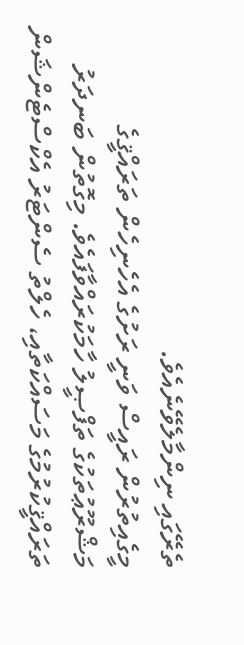ތެރޭގައި ނިންމާލެވޭނެއެވެ.
މީގެއިތުރުން ރައީސް ވަނީ ރަށުގެ އެހެނިހެން ތަރައްޤީގެ މަޝްރޫޢުތަކުގެ ތަފްޞީލު ހާމަކުރައްވާފައެވެ. މިގޮތުން ބަނދަރު ތަރައްޤީކުރުމުގެ މަސައްކަތާއި، ހެލްތު ސެންޓަރު އެކްސްޓެންޝަން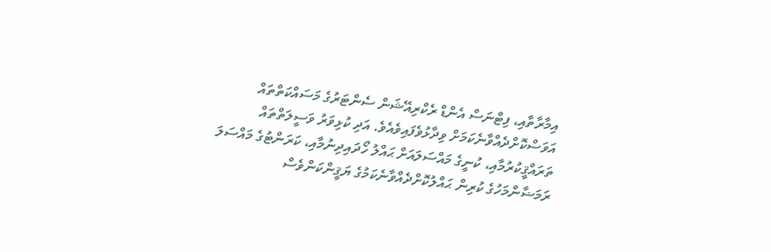އިމާރާތާއި، ފިޓްނަސް އެންޑް ރެކްރިއޭޝަން ސެންޓަރުގެ މަސައްކަތްތައް އަވަސްކޮށްދެއްވާނެކަމަށް ވިދާޅުވެފައިވެއެވެ. އަދި ކުޅިވަރު ވަސީލަތްތައް ތަރައްޤީކުރުމާއި، ކުނީގެ މައްސަލައަށް ޙައްލު ހޯދައިދިނުމާއި، ކަރަންޓުގެ މައްސަލަ ރަމަޟާންމަހުގެ ކުރިން ޙައްލުކޮށްދެއްވާނެކަމުގެ ޔަޤީންކަންވެސް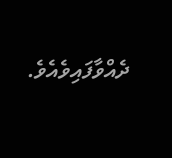ދެއްވާފައިވެއެވެ.